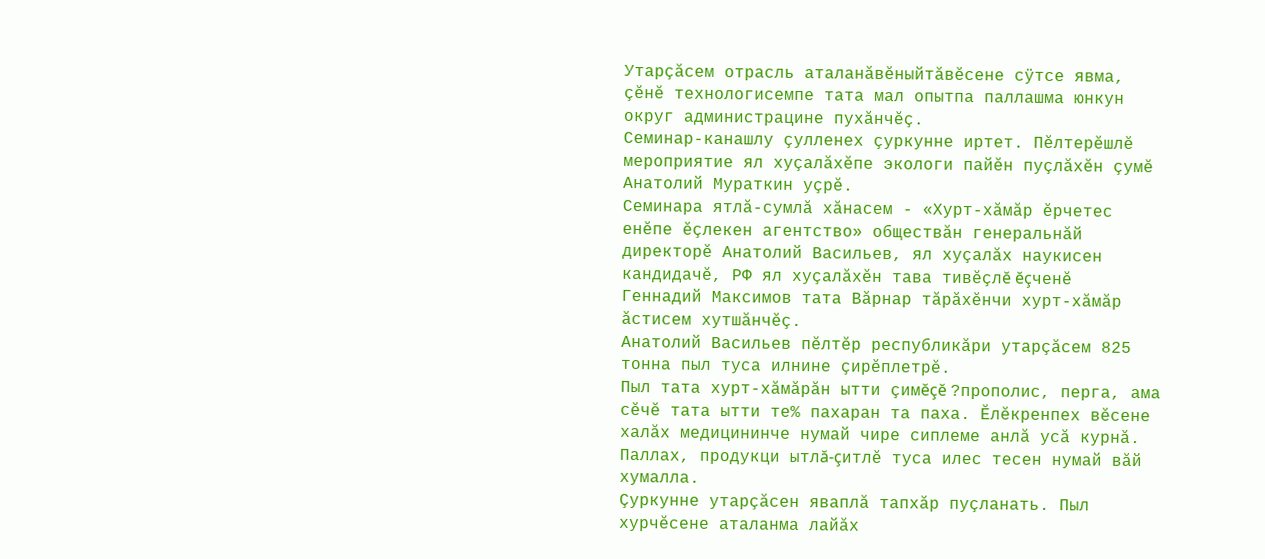Утарçăсем отрасль аталанăвĕныйтăвĕсене сÿтсе явма, çĕнĕ технологисемпе тата мал опытпа паллашма юнкун округ администрацине пухăнчĕç.
Семинар-канашлу çулленех çуркунне иртет. Пĕлтерĕшлĕ мероприятие ял хуçалăхĕпе экологи пайĕн пуçлăхĕн çумĕ Анатолий Мураткин уçрĕ.
Семинара ятлă-сумлă хăнасем - «Хурт-хăмăр ĕрчетес енĕпе ĕçлекен агентство» обществăн генеральнăй директорĕ Анатолий Васильев, ял хуçалăх наукисен кандидачĕ, РФ ял хуçалăхĕн тава тивĕçлĕ ĕçченĕ Геннадий Максимов тата Вăрнар тăрăхĕнчи хурт-хăмăр ăстисем хутшăнчĕç.
Анатолий Васильев пĕлтĕр республикăри утарçăсем 825 тонна пыл туса илнине çирĕплетрĕ.
Пыл тата хурт-хăмăрăн ытти çимĕçĕ ?прополис, перга, ама сĕчĕ тата ытти те% пахаран та паха. Ĕлĕкренпех вĕсене халăх медицининче нумай чире сиплеме анлă усă курнă. Паллах, продукци ытлă-çитлĕ туса илес тесен нумай вăй хумалла.
Çуркунне утарçăсен яваплă тапхăр пуçланать. Пыл хурчĕсене аталанма лайăх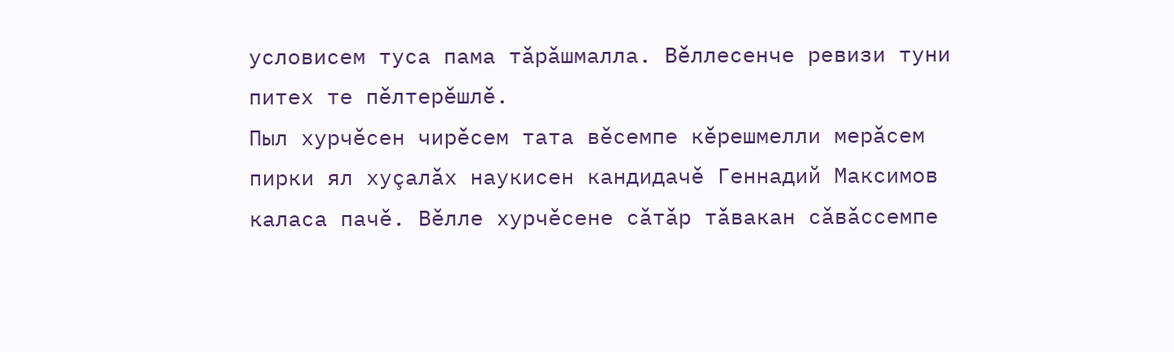условисем туса пама тăрăшмалла. Вĕллесенче ревизи туни питех те пĕлтерĕшлĕ.
Пыл хурчĕсен чирĕсем тата вĕсемпе кĕрешмелли мерăсем пирки ял хуçалăх наукисен кандидачĕ Геннадий Максимов каласа пачĕ. Вĕлле хурчĕсене сăтăр тăвакан сăвăссемпе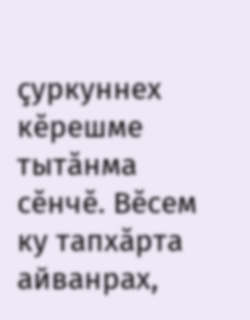çуркуннех кĕрешме тытăнма сĕнчĕ. Вĕсем ку тапхăрта айванрах,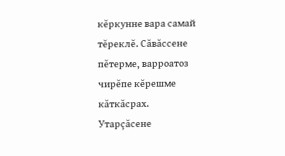кĕркунне вара самай тĕреклĕ. Сăвăссене пĕтерме, варроатоз чирĕпе кĕрешме кăткăсрах.
Утарçăсене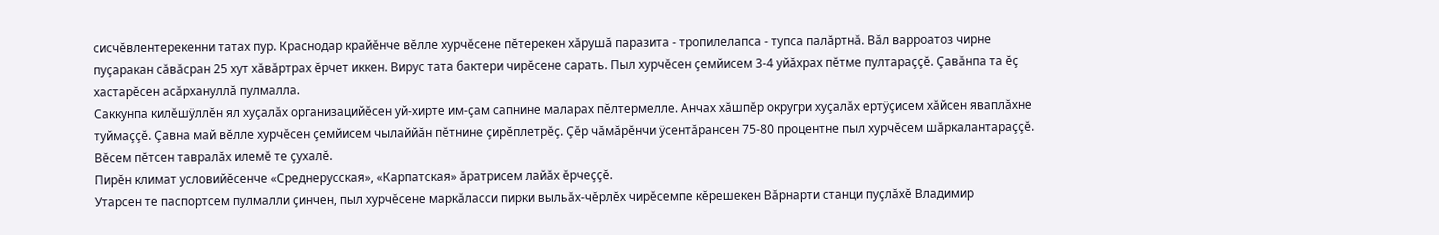сисчĕвлентерекенни татах пур. Краснодар крайĕнче вĕлле хурчĕсене пĕтерекен хăрушă паразита - тропилелапса - тупса палăртнă. Вăл варроатоз чирне пуçаракан сăвăсран 25 хут хăвăртрах ĕрчет иккен. Вирус тата бактери чирĕсене сарать. Пыл хурчĕсен çемйисем 3-4 уйăхрах пĕтме пултараççĕ. Çавăнпа та ĕç хастарĕсен асăрхануллă пулмалла.
Саккунпа килĕшÿллĕн ял хуçалăх организацийĕсен уй-хирте им-çам сапнине маларах пĕлтермелле. Анчах хăшпĕр округри хуçалăх ертÿçисем хăйсен яваплăхне туймаççĕ. Çавна май вĕлле хурчĕсен çемйисем чылаййăн пĕтнине çирĕплетрĕç. Çĕр чăмăрĕнчи ÿсентăрансен 75-80 процентне пыл хурчĕсем шăркалантараççĕ. Вĕсем пĕтсен тавралăх илемĕ те çухалĕ.
Пирĕн климат условийĕсенче «Среднерусская», «Карпатская» ăратрисем лайăх ĕрчеççĕ.
Утарсен те паспортсем пулмалли çинчен, пыл хурчĕсене маркăласси пирки выльăх-чĕрлĕх чирĕсемпе кĕрешекен Вăрнарти станци пуçлăхĕ Владимир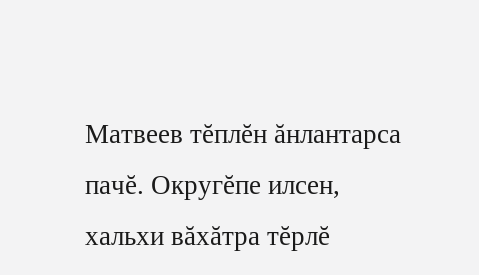Матвеев тĕплĕн ăнлантарса пачĕ. Округĕпе илсен, хальхи вăхăтра тĕрлĕ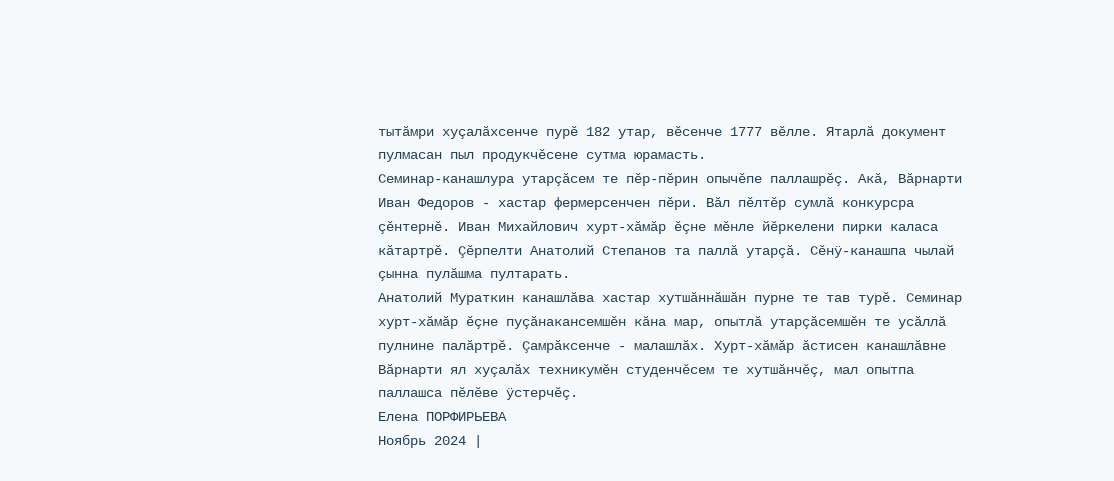тытăмри хуçалăхсенче пурĕ 182 утар, вĕсенче 1777 вĕлле. Ятарлă документ пулмасан пыл продукчĕсене сутма юрамасть.
Семинар-канашлура утарçăсем те пĕр-пĕрин опычĕпе паллашрĕç. Акă, Вăрнарти Иван Федоров - хастар фермерсенчен пĕри. Вăл пĕлтĕр сумлă конкурсра çĕнтернĕ. Иван Михайлович хурт-хăмăр ĕçне мĕнле йĕркелени пирки каласа кăтартрĕ. Çĕрпелти Анатолий Степанов та паллă утарçă. Сĕнÿ-канашпа чылай çынна пулăшма пултарать.
Анатолий Мураткин канашлăва хастар хутшăннăшăн пурне те тав турĕ. Семинар хурт-хăмăр ĕçне пуçăнакансемшĕн кăна мар, опытлă утарçăсемшĕн те усăллă пулнине палăртрĕ. Çамрăксенче - малашлăх. Хурт-хăмăр ăстисен канашлăвне Вăрнарти ял хуçалăх техникумĕн студенчĕсем те хутшăнчĕç, мал опытпа паллашса пĕлĕве ÿстерчĕç.
Елена ПОРФИРЬЕВА
Ноябрь 2024 |